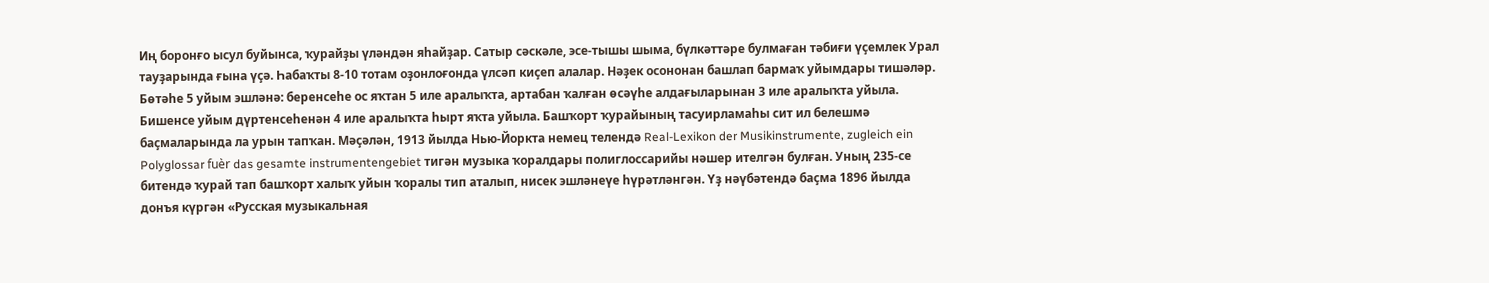Иң боронғо ысул буйынса, ҡурайҙы үләндән яһайҙар. Сатыр сәскәле, эсе-тышы шыма, бүлкәттәре булмаған тәбиғи үҫемлек Урал тауҙарында ғына үҫә. Һабаҡты 8-10 тотам оҙонлоғонда үлсәп киҫеп алалар. Нәҙек осононан башлап бармаҡ уйымдары тишәләр. Бөтәһе 5 уйым эшләнә: беренсеһе ос яҡтан 5 иле аралыҡта, артабан ҡалған өсәүһе алдағыларынан 3 иле аралыҡта уйыла. Бишенсе уйым дүртенсеһенән 4 иле аралыҡта һырт яҡта уйыла. Башҡорт ҡурайының тасуирламаһы сит ил белешмә баҫмаларында ла урын тапҡан. Мәҫәлән, 1913 йылда Нью-Йоркта немец телендә Real-Lexikon der Musikinstrumente, zugleich ein Polyglossar fuèr das gesamte instrumentengebiet тигән музыка ҡоралдары полиглоссарийы нәшер ителгән булған. Уның 235-се битендә ҡурай тап башҡорт халыҡ уйын ҡоралы тип аталып, нисек эшләнеүе һүрәтләнгән. Үҙ нәүбәтендә баҫма 1896 йылда донъя күргән «Русская музыкальная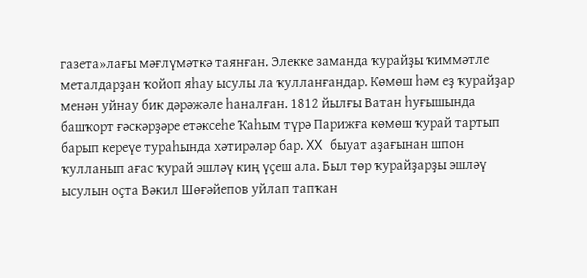газета»лағы мәғлүмәткә таянған. Элекке заманда ҡурайҙы ҡиммәтле металдарҙан ҡойоп яһау ысулы ла ҡулланғандар. Көмөш һәм еҙ ҡурайҙар менән уйнау бик дәрәжәле һаналған. 1812 йылғы Ватан һуғышында башҡорт ғәскәрҙәре етәксеһе Ҡаһым түрә Парижға көмөш ҡурай тартып барып кереүе тураһында хәтирәләр бар. XX быуат аҙағынан шпон ҡулланып ағас ҡурай эшләү киң үҫеш ала. Был төр ҡурайҙарҙы эшләү ысулын оҫта Вәкил Шөғәйепов уйлап тапҡан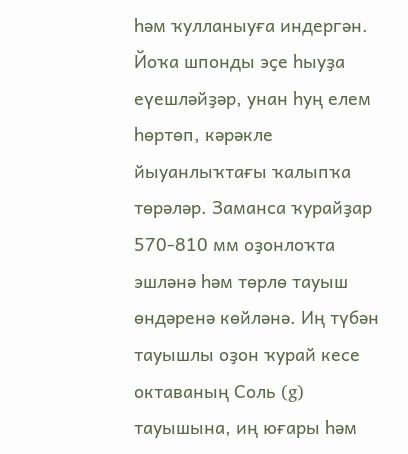һәм ҡулланыуға индергән. Йоҡа шпонды эҫе һыуҙа еүешләйҙәр, унан һуң елем һөртөп, кәрәкле йыуанлыҡтағы ҡалыпҡа төрәләр. Заманса ҡурайҙар 570-810 мм оҙонлоҡта эшләнә һәм төрлө тауыш өндәренә көйләнә. Иң түбән тауышлы оҙон ҡурай кесе октаваның Соль (g) тауышына, иң юғары һәм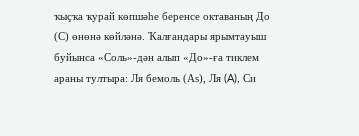ҡыҫҡа ҡурай көпшәһе беренсе октаваның До (С) өнөнә көйләнә. Ҡалғандары ярымтауыш буйынса «Соль»-дән алып «До»-ға тиклем араны тултыра: Ля бемоль (Аs), Ля (A), Си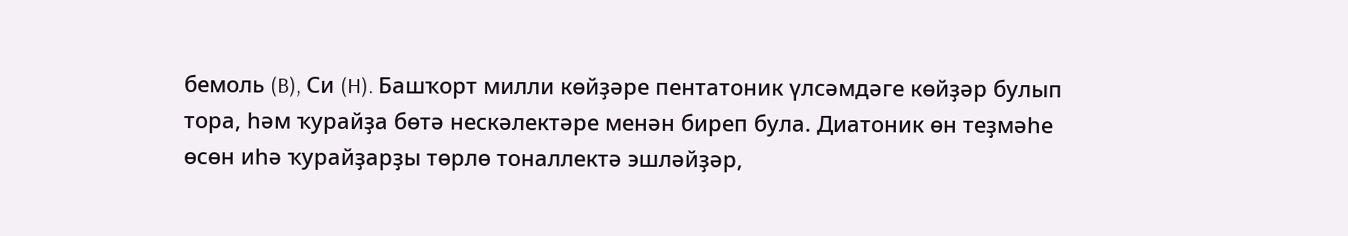бемоль (B), Си (H). Башҡорт милли көйҙәре пентатоник үлсәмдәге көйҙәр булып тора, һәм ҡурайҙа бөтә нескәлектәре менән биреп була. Диатоник өн теҙмәһе өсөн иһә ҡурайҙарҙы төрлө тоналлектә эшләйҙәр,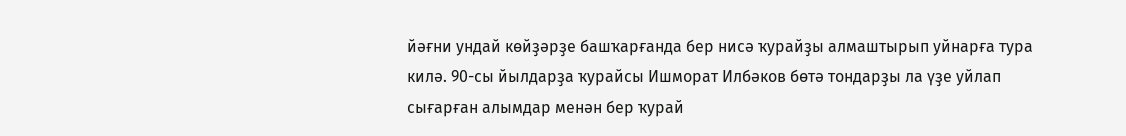йәғни ундай көйҙәрҙе башҡарғанда бер нисә ҡурайҙы алмаштырып уйнарға тура килә. 90-сы йылдарҙа ҡурайсы Ишморат Илбәков бөтә тондарҙы ла үҙе уйлап сығарған алымдар менән бер ҡурай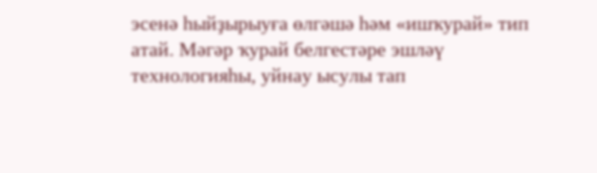эсенә һыйҙырыуға өлгәшә һәм «ишҡурай» тип атай. Мәгәр ҡурай белгестәре эшләү технологияһы, уйнау ысулы тап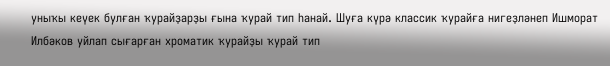уныҡы кеүек булған ҡурайҙарҙы ғына ҡурай тип һанай. Шуға күрә классик ҡурайға нигеҙләнеп Ишморат Илбәков уйлап сығарған хроматик ҡурайҙы ҡурай тип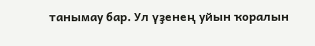танымау бар. Ул үҙенең уйын ҡоралын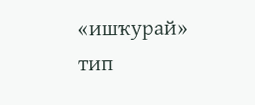«ишҡурай» тип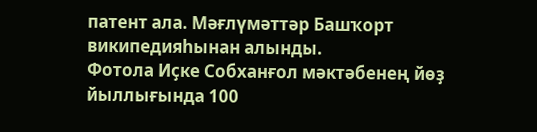патент ала. Мәғлүмәттәр Башҡорт википедияһынан алынды.
Фотола Иҫке Собханғол мәктәбенең йөҙ йыллығында 100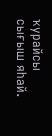ҡурайсы сығыш яһай.